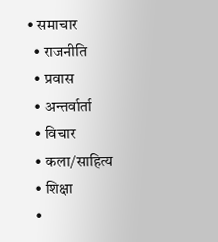• समाचार
  • राजनीति
  • प्रवास
  • अन्तर्वार्ता
  • विचार
  • कला/साहित्य
  • शिक्षा
  •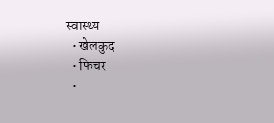स्वास्थ्य
  • खेलकुद
  • फिचर
  •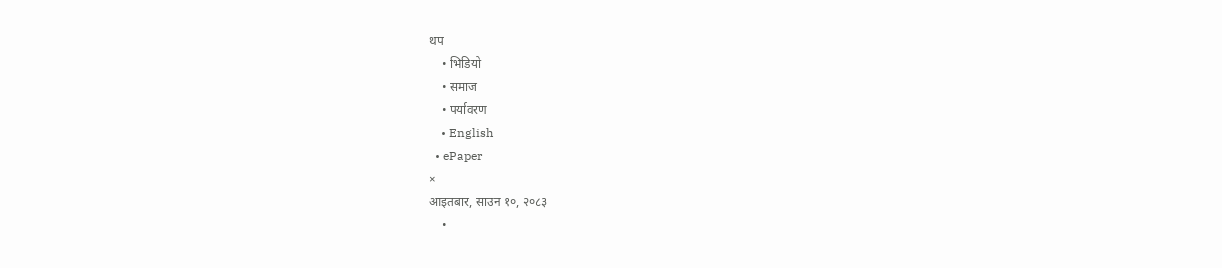थप
    • भिडियो
    • समाज
    • पर्यावरण
    • English
  • ePaper
×
आइतबार, साउन १०, २०८३
    •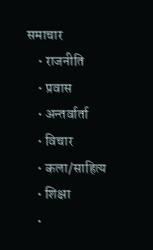समाचार
    • राजनीति
    • प्रवास
    • अन्तर्वार्ता
    • विचार
    • कला/साहित्य
    • शिक्षा
    •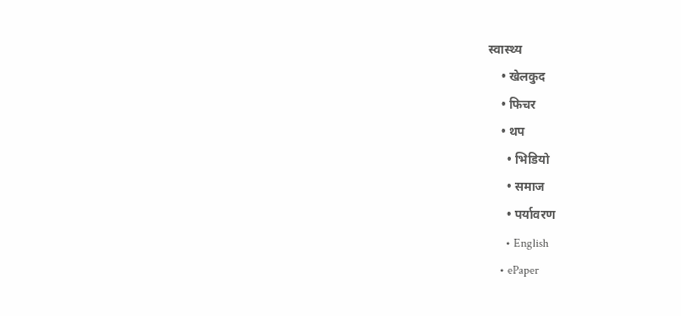स्वास्थ्य
    • खेलकुद
    • फिचर
    • थप
      • भिडियो
      • समाज
      • पर्यावरण
      • English
    • ePaper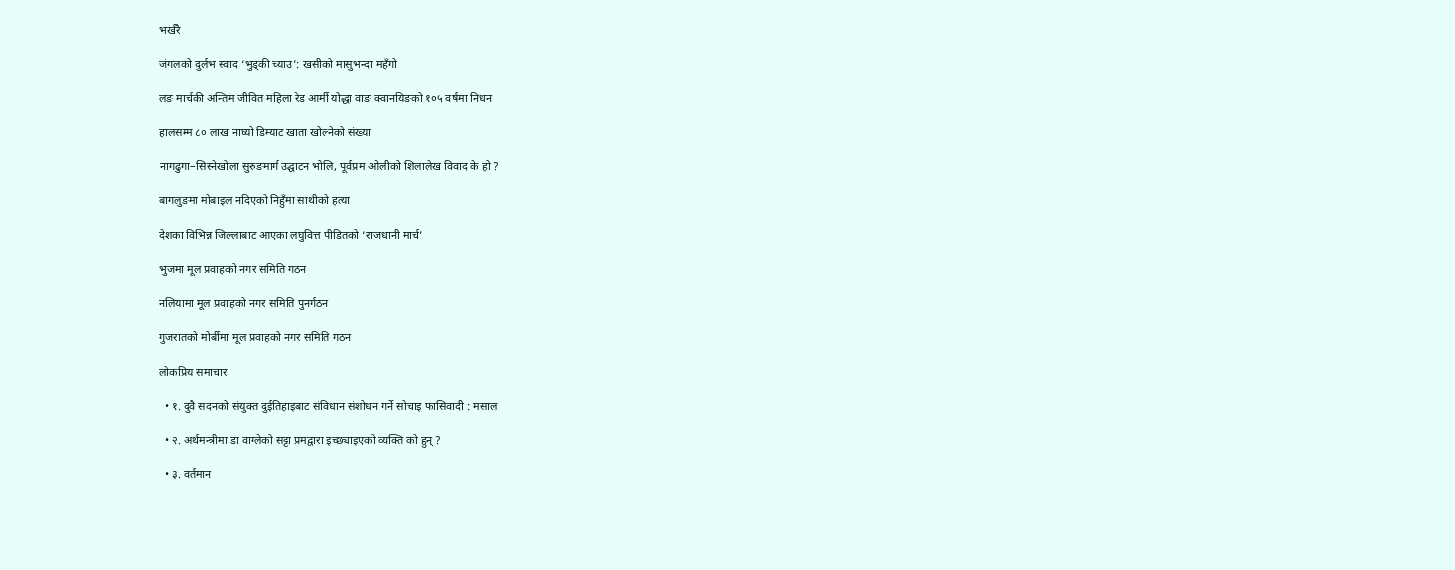भर्खरै

जंगलको दुर्लभ स्वाद ‘भुड्की च्याउ’: खसीको मासुभन्दा महँगो

लङ मार्चकी अन्तिम जीवित महिला रेड आर्मी योद्धा वाङ क्वानयिङको १०५ वर्षमा निधन

हालसम्म ८० लाख नाघ्यो डिम्याट खाता खोल्नेको संख्या

नागढुगा–सिस्नेखोला सुरुङमार्ग उद्घाटन भोलि, पूर्वप्रम ओलीको शिलालेख विवाद के हो ?

बागलुङमा मोबाइल नदिएको निहुँमा साथीको हत्या

देशका विभिन्न जिल्लाबाट आएका लघुवित्त पीडितको ‘राजधानी मार्च’

भुजमा मूल प्रवाहको नगर समिति गठन

नलियामा मूल प्रवाहको नगर समिति पुनर्गठन

गुजरातको मोर्बीमा मूल प्रवाहको नगर समिति गठन

लोकप्रिय समाचार

  • १. दुवै सदनको संयुक्त दुईतिहाइबाट संविधान संशोधन गर्ने सोचाइ फासिवादी : मसाल

  • २. अर्थमन्त्रीमा डा वाग्लेको सट्टा प्रमद्वारा इच्छ्याइएको व्यक्ति को हुन् ?

  • ३. वर्तमान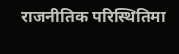राजनीतिक परिस्थितिमा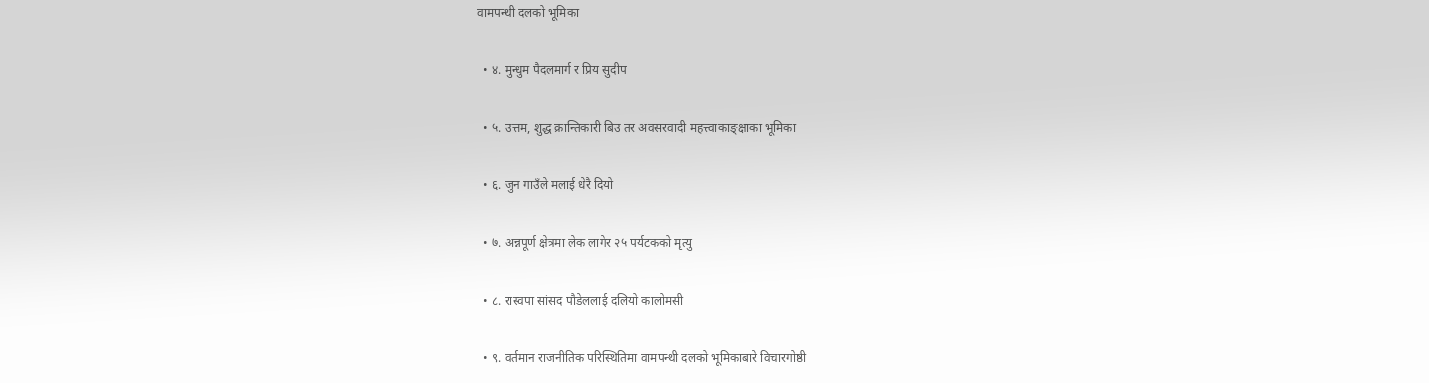वामपन्थी दलको भूमिका

  • ४. मुन्धुम पैदलमार्ग र प्रिय सुदीप

  • ५. उत्तम, शुद्ध क्रान्तिकारी बिउ तर अवसरवादी महत्त्वाकाङ्क्षाका भूमिका

  • ६. जुन गाउँले मलाई धेरै दियो

  • ७. अन्नपूर्ण क्षेत्रमा लेक लागेर २५ पर्यटकको मृत्यु

  • ८. रास्वपा सांसद पौडेललाई दलियो कालोमसी

  • ९. वर्तमान राजनीतिक परिस्थितिमा वामपन्थी दलको भूमिकाबारे विचारगोष्ठी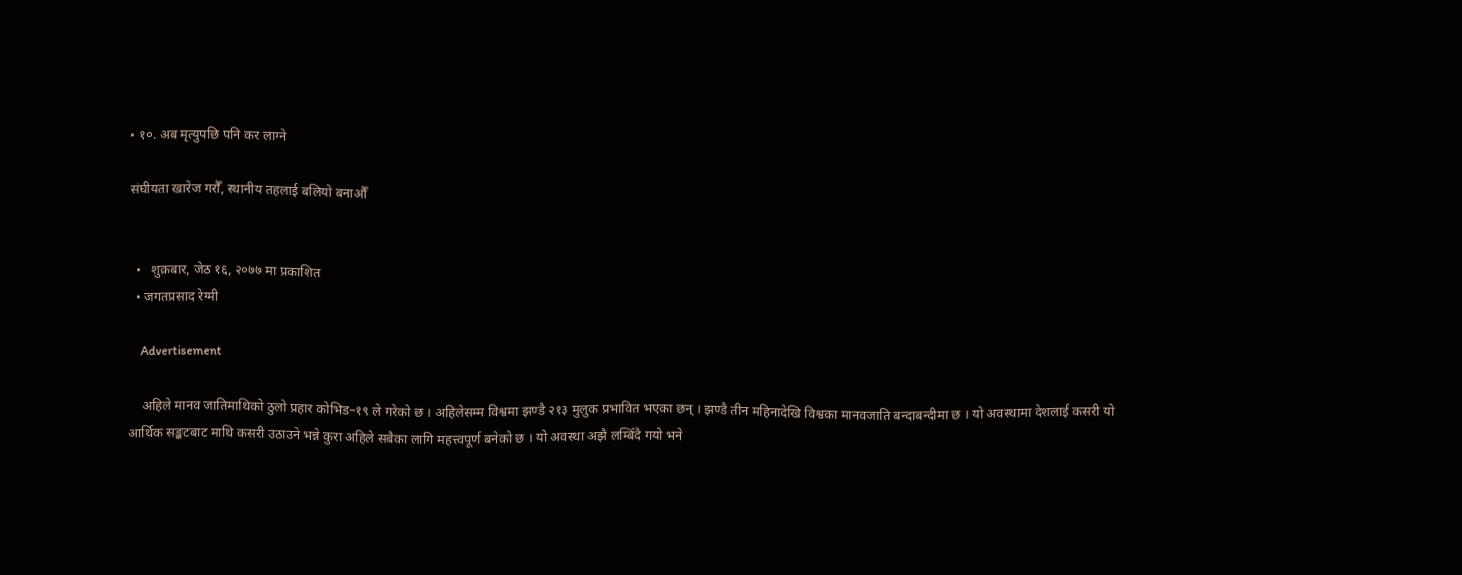• १०. अब मृत्युपछि पनि कर लाग्ने

संघीयता खारेज गरौँ, स्थानीय तहलाई बलियो बनाऔँ


  •   शुक्रबार, जेठ १६, २०७७ मा प्रकाशित
  • जगतप्रसाद रेग्मी

    Advertisement

    अहिले मानव जातिमाथिको ठुलो प्रहार कोभिड–१९ ले गरेको छ । अहिलेसम्म विश्वमा झण्डै २१३ मुलुक प्रभावित भएका छन् । झण्डै तीन महिनादेखि विश्वका मानवजाति बन्दाबन्दीमा छ । यो अवस्थामा देशलाई कसरी यो आर्थिक सङ्कटबाट माथि कसरी उठाउने भन्ने कुरा अहिले सबैका लागि महत्त्वपूर्ण बनेको छ । यो अवस्था अझै लम्बिँदै गयो भने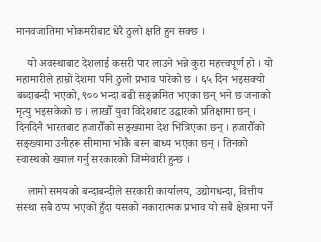मानवजातिमा भोकमरीबाट धेरै ठुलो क्षति हुन सक्छ ।

    यो अवस्थाबाट देशलाई कसरी पार लाउने भन्ने कुरा महत्त्वपूर्ण हो । यो महामारीले हाम्रो देशमा पनि ठुलो प्रभाव पारेको छ । ६५ दिन भइसक्यो बब्दाबन्दी भएको, ९०० भन्दा बढी सङ्क्रमित भएका छन् भने छ जनाको मृत्यु भइसकेको छ । लाखौँ युवा विदेशबाट उद्धारको प्रतिक्षामा छन् । दिनदिनै भारतबाट हजारौँको सङ्ख्यामा देश भित्रिएका छन् । हजारौँको सङ्ख्यामा उनीहरू सीमामा भोकै बस्न बाध्य भएका छन् । तिनको स्वास्थको ख्याल गर्नु सरकारको जिम्मेवारी हुन्छ ।

    लामो समयको बन्दाबन्दीले सरकारी कार्यालय, उद्योगधन्दा, वित्तीय संस्था सबै ठप्प भएको हुँदा यसको नकारात्मक प्रभाव यो सबै क्षेत्रमा पर्ने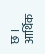छ । आर्थिक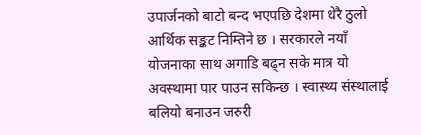उपार्जनको बाटो बन्द भएपछि देशमा धेरै ठुलो आर्थिक सङ्कट निम्तिने छ । सरकारले नयाँ योजनाका साथ अगाडि बढ्न सके मात्र यो अवस्थामा पार पाउन सकिन्छ । स्वास्थ्य संस्थालाई बलियो बनाउन जरुरी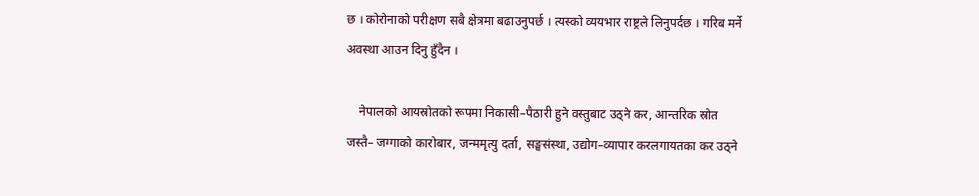छ । कोरोनाको परीक्षण सबै क्षेत्रमा बढाउनुपर्छ । त्यस्को व्ययभार राष्ट्रले लिनुपर्दछ । गरिब मर्ने अवस्था आउन दिनु हुँदैन ।

    नेपालको आयस्रोतको रूपमा निकासी–पैठारी हुने वस्तुबाट उठ्ने कर, आन्तरिक स्रोत जस्तै– जग्गाको कारोबार, जन्ममृत्यु दर्ता, सङ्घसंस्था, उद्योग–व्यापार करलगायतका कर उठ्ने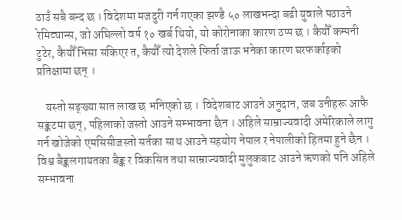ठाउँ सबै बन्द छ । विदेशमा मजदुरी गर्न गएका झण्डै ५० लाखभन्दा बढी युवाले पठाउने रेमिट्यान्स, जो अघिल्लो वर्ष १० खर्ब थियो, यो कोरोनाका कारण ठप्प छ । कैयौँ कम्पनी टुटेर, कैयौँ भिसा सकिएर त, कैयौँ त्यो देशले फिर्ता जाऊ भनेका कारण घरफर्काइको प्रतिक्षामा छन् ।

    यस्तो सङ्ख्या सात लाख छ भनिएको छ । विदेशबाट आउने अनुदान, जब उनीहरू आफै सङ्कटमा छन्, पहिलाको जस्तो आउने सम्भावना छैन । अहिले साम्राज्यवादी अमेरिकाले लागु गर्न खोजेको एमसिसीजस्तो सर्तका साथ आउने सहयोग नेपाल र नेपालीको हितमा हुने छैन । विश्व बैङ्कलगायतका बैङ्क र विकसित तथा साम्राज्यवादी मुलुकबाट आउने ऋणको पनि अहिले सम्भावना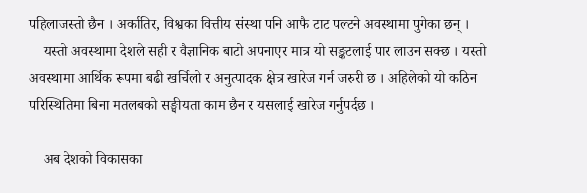पहिलाजस्तो छैन । अर्कातिर, विश्वका वित्तीय संस्था पनि आफै टाट पल्टने अवस्थामा पुगेका छन् ।
    यस्तो अवस्थामा देशले सही र वैज्ञानिक बाटो अपनाएर मात्र यो सङ्कटलाई पार लाउन सक्छ । यस्तो अवस्थामा आर्थिक रूपमा बढी खर्चिलो र अनुत्पादक क्षेत्र खारेज गर्न जरुरी छ । अहिलेको यो कठिन परिस्थितिमा बिना मतलबको सङ्घीयता काम छैन र यसलाई खारेज गर्नुपर्दछ ।

    अब देशको विकासका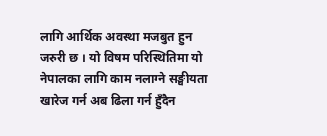लागि आर्थिक अवस्था मजबुत हुन जरुरी छ । यो विषम परिस्थितिमा यो नेपालका लागि काम नलाग्ने सङ्घीयता खारेज गर्न अब ढिला गर्न हुँदैन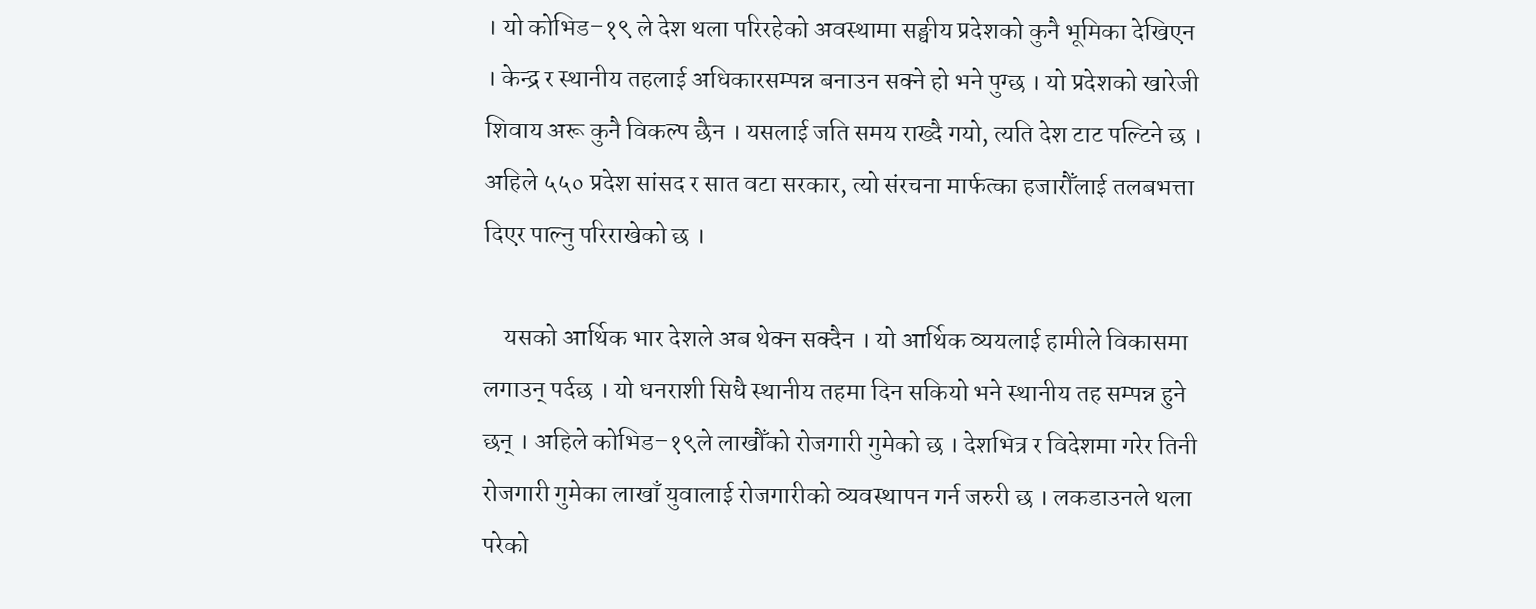। यो कोभिड–१९ ले देश थला परिरहेको अवस्थामा सङ्घीय प्रदेशको कुनै भूमिका देखिएन । केन्द्र र स्थानीय तहलाई अधिकारसम्पन्न बनाउन सक्ने हो भने पुग्छ । यो प्रदेशको खारेजी शिवाय अरू कुनै विकल्प छैन । यसलाई जति समय राख्दै गयो, त्यति देश टाट पल्टिने छ । अहिले ५५० प्रदेश सांसद र सात वटा सरकार, त्यो संरचना मार्फत्का हजारौँलाई तलबभत्ता दिएर पाल्नु परिराखेको छ ।

    यसको आर्थिक भार देशले अब थेक्न सक्दैन । यो आर्थिक व्ययलाई हामीले विकासमा लगाउन् पर्दछ । यो धनराशी सिधै स्थानीय तहमा दिन सकियो भने स्थानीय तह सम्पन्न हुने छन् । अहिले कोभिड–१९ले लाखौँको रोजगारी गुमेको छ । देशभित्र र विदेशमा गरेर तिनी रोजगारी गुमेका लाखाँ युवालाई रोजगारीको व्यवस्थापन गर्न जरुरी छ । लकडाउनले थला परेको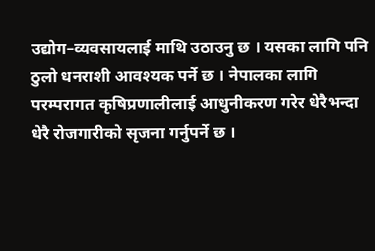उद्योग–व्यवसायलाई माथि उठाउनु छ । यसका लागि पनि ठुलो धनराशी आवश्यक पर्ने छ । नेपालका लागि परम्परागत कृषिप्रणालीलाई आधुनीकरण गरेर धेरैभन्दा धेरै रोजगारीको सृजना गर्नुपर्ने छ ।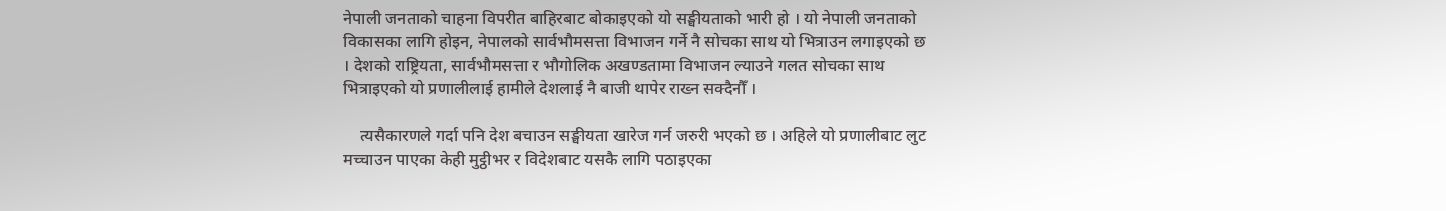नेपाली जनताको चाहना विपरीत बाहिरबाट बोकाइएको यो सङ्घीयताको भारी हो । यो नेपाली जनताको विकासका लागि होइन, नेपालको सार्वभौमसत्ता विभाजन गर्ने नै सोचका साथ यो भित्राउन लगाइएको छ । देशको राष्ट्रियता, सार्वभौमसत्ता र भौगोलिक अखण्डतामा विभाजन ल्याउने गलत सोचका साथ भित्राइएको यो प्रणालीलाई हामीले देशलाई नै बाजी थापेर राख्न सक्दैनौँ ।

    त्यसैकारणले गर्दा पनि देश बचाउन सङ्घीयता खारेज गर्न जरुरी भएको छ । अहिले यो प्रणालीबाट लुट मच्चाउन पाएका केही मुट्ठीभर र विदेशबाट यसकै लागि पठाइएका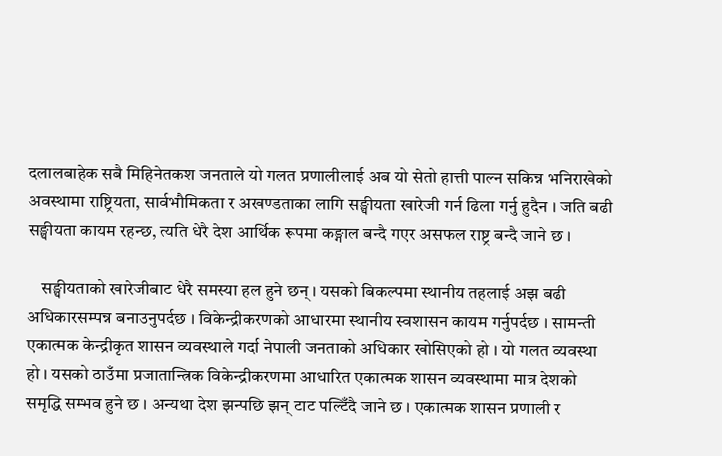दलालबाहेक सबै मिहिनेतकश जनताले यो गलत प्रणालीलाई अब यो सेतो हात्ती पाल्न सकिन्न भनिराखेको अवस्थामा राष्ट्रियता, सार्वभौमिकता र अखण्डताका लागि सङ्घीयता खारेजी गर्न ढिला गर्नु हुदैन । जति बढी सङ्घीयता कायम रहन्छ, त्यति धेरै देश आर्थिक रूपमा कङ्गाल बन्दै गएर असफल राष्ट्र बन्दै जाने छ ।

    सङ्घीयताको खारेजीबाट धेरै समस्या हल हुने छन् । यसको बिकल्पमा स्थानीय तहलाई अझ बढी अधिकारसम्पन्न बनाउनुपर्दछ । विकेन्द्रीकरणको आधारमा स्थानीय स्वशासन कायम गर्नुपर्दछ । सामन्ती एकात्मक केन्द्रीकृत शासन व्यवस्थाले गर्दा नेपाली जनताको अधिकार खोसिएको हो । यो गलत व्यवस्था हो । यसको ठाउँमा प्रजातान्त्रिक विकेन्द्रीकरणमा आधारित एकात्मक शासन व्यवस्थामा मात्र देशको समृद्धि सम्भव हुने छ । अन्यथा देश झन्पछि झन् टाट पल्टिँदै जाने छ । एकात्मक शासन प्रणाली र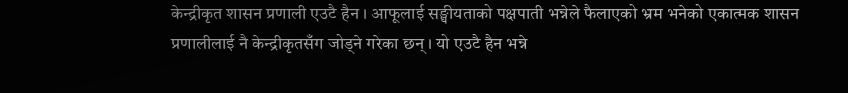केन्द्रीकृत शासन प्रणाली एउटै हैन । आफूलाई सङ्घीयताको पक्षपाती भन्नेले फैलाएको भ्रम भनेको एकात्मक शासन प्रणालीलाई नै केन्द्रीकृतसँग जोड्ने गरेका छन् । यो एउटै हैन भन्ने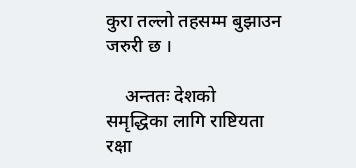कुरा तल्लो तहसम्म बुझाउन जरुरी छ ।

    अन्ततः देशको समृद्धिका लागि राष्टियता रक्षा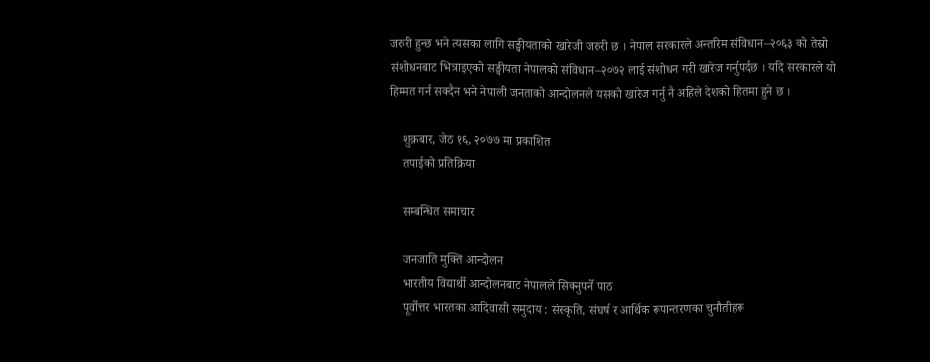जरुरी हुन्छ भने त्यसका लागि सङ्घीयताको खारेजी जरुरी छ । नेपाल सरकारले अन्तरिम संविधान–२०६३ को तेस्रो संशोधनबाट भित्राइएको सङ्घीयता नेपालको संविधान–२०७२ लाई संशोधन गरी खारेज गर्नुपर्दछ । यदि सरकारले यो हिम्मत गर्न सक्दैन भने नेपाली जनताको आन्दोलनले यसको खारेज गर्नु नै अहिले देशको हितमा हुने छ ।

    शुक्रबार, जेठ १६, २०७७ मा प्रकाशित
    तपाईको प्रतिक्रिया

    सम्बन्धित समाचार

    जनजाति मुक्ति आन्दोलन
    भारतीय विद्यार्थी आन्दोलनबाट नेपालले सिक्नुपर्ने पाठ
    पूर्वोत्तर भारतका आदिवासी समुदाय : संस्कृति, संघर्ष र आर्थिक रूपान्तरणका चुनौतीहरू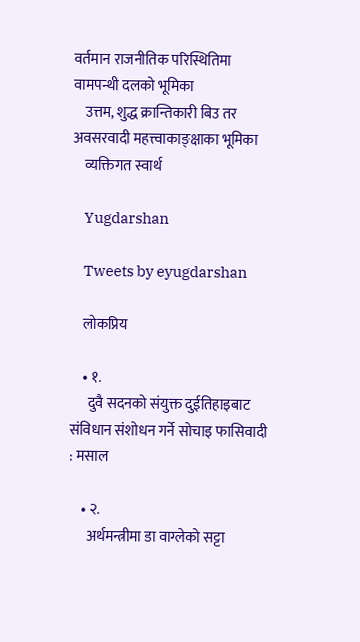वर्तमान राजनीतिक परिस्थितिमा वामपन्थी दलको भूमिका
    उत्तम, शुद्ध क्रान्तिकारी बिउ तर अवसरवादी महत्त्वाकाङ्क्षाका भूमिका
    व्यक्तिगत स्वार्थ

    Yugdarshan

    Tweets by eyugdarshan

    लोकप्रिय

    • १.
      दुवै सदनको संयुक्त दुईतिहाइबाट संविधान संशोधन गर्ने सोचाइ फासिवादी : मसाल

    • २.
      अर्थमन्त्रीमा डा वाग्लेको सट्टा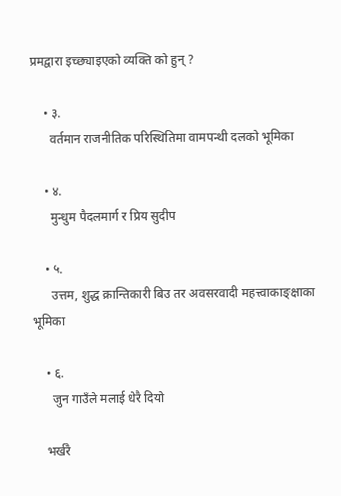प्रमद्वारा इच्छ्याइएको व्यक्ति को हुन् ?

    • ३.
      वर्तमान राजनीतिक परिस्थितिमा वामपन्थी दलको भूमिका

    • ४.
      मुन्धुम पैदलमार्ग र प्रिय सुदीप

    • ५.
      उत्तम, शुद्ध क्रान्तिकारी बिउ तर अवसरवादी महत्त्वाकाङ्क्षाका भूमिका

    • ६.
      जुन गाउँले मलाई धेरै दियो

    भर्खरै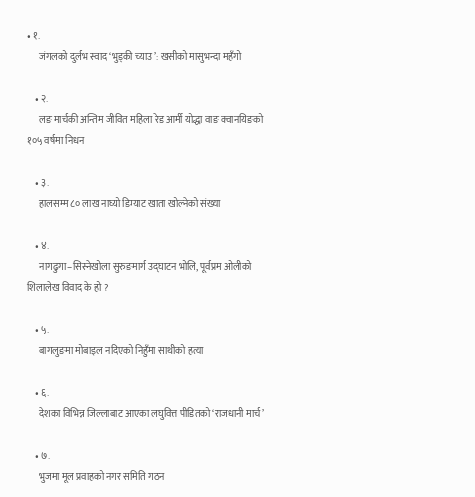• १.
      जंगलको दुर्लभ स्वाद ‘भुड्की च्याउ’: खसीको मासुभन्दा महँगो

    • २.
      लङ मार्चकी अन्तिम जीवित महिला रेड आर्मी योद्धा वाङ क्वानयिङको १०५ वर्षमा निधन

    • ३.
      हालसम्म ८० लाख नाघ्यो डिम्याट खाता खोल्नेको संख्या

    • ४.
      नागढुगा–सिस्नेखोला सुरुङमार्ग उद्घाटन भोलि, पूर्वप्रम ओलीको शिलालेख विवाद के हो ?

    • ५.
      बागलुङमा मोबाइल नदिएको निहुँमा साथीको हत्या

    • ६.
      देशका विभिन्न जिल्लाबाट आएका लघुवित्त पीडितको ‘राजधानी मार्च’

    • ७.
      भुजमा मूल प्रवाहको नगर समिति गठन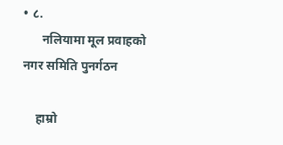• ८.
      नलियामा मूल प्रवाहको नगर समिति पुनर्गठन

    हाम्रो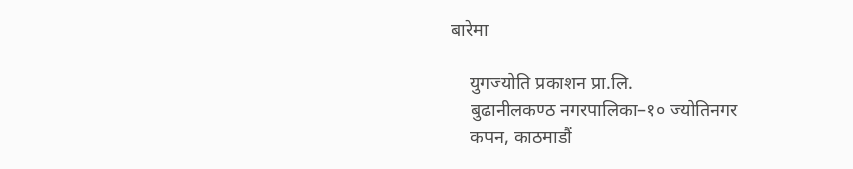बारेमा

    युगज्योति प्रकाशन प्रा.लि.
    बुढानीलकण्ठ नगरपालिका–१० ज्योतिनगर
    कपन, काठमाडौं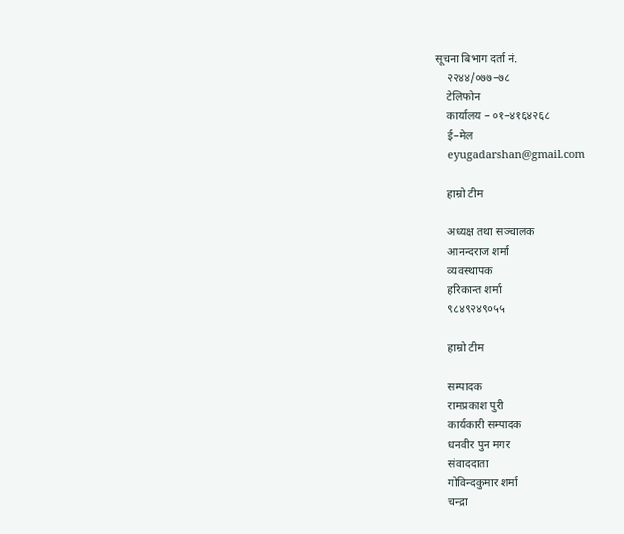सूचना बिभाग दर्ता नं.
    २२४४/०७७–७८
    टेलिफोन
    कार्यालय – ०१–४१६४२६८
    ई–मेल
    eyugadarshan@gmail.com

    हाम्रो टीम

    अध्यक्ष तथा सञ्चालक
    आनन्दराज शर्मा
    व्यवस्थापक
    हरिकान्त शर्मा
    ९८४९२४९०५५

    हाम्रो टीम

    सम्पादक
    रामप्रकाश पुरी
    कार्यकारी सम्पादक
    धनवीर पुन मगर
    संवाददाता
    गोविन्दकुमार शर्मा
    चन्द्रा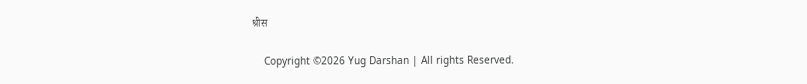श्रीस

    Copyright ©2026 Yug Darshan | All rights Reserved.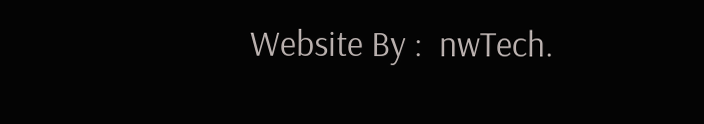Website By :  nwTech.